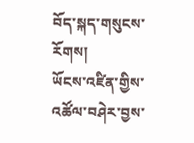བོད་སྐད་གསུངས་རོགས།
ཡོངས་འཛིན་གྱིས་འཚོལ་བཤེར་བྱས་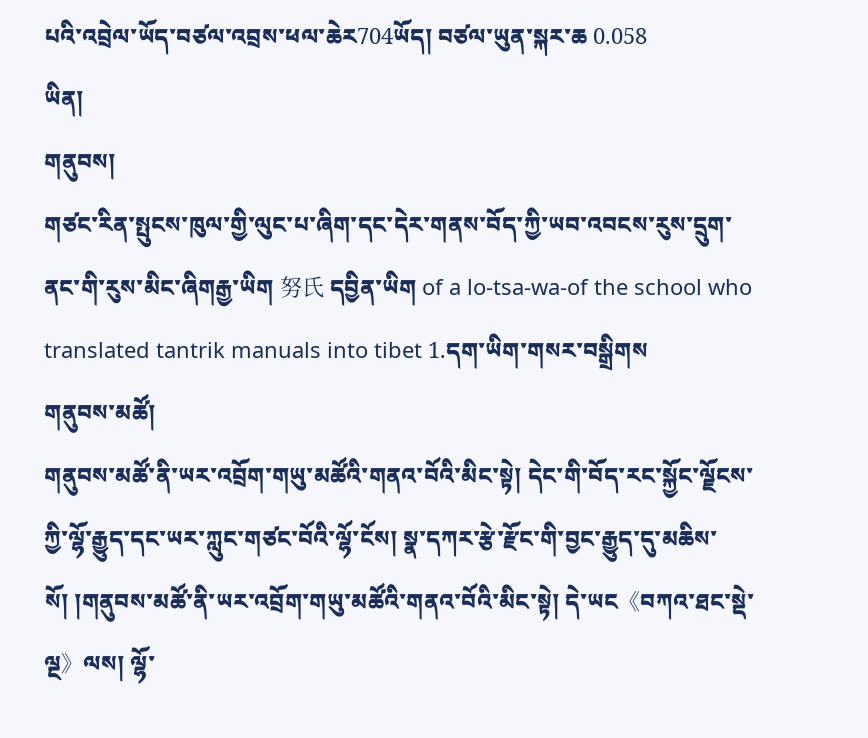པའི་འབྲེལ་ཡོད་བཙལ་འབྲས་ཕལ་ཆེར704ཡོད། བཙལ་ཡུན་སྐར་ཆ 0.058
ཡིན།
གནུབས།
གཙང་རིན་སྤུངས་ཁུལ་གྱི་ལུང་པ་ཞིག་དང་དེར་གནས་བོད་ཀྱི་ཡབ་འབངས་རུས་དྲུག་ནང་གི་རུས་མིང་ཞིགརྒྱ་ཡིག 努氏 དབྱིན་ཡིག of a lo-tsa-wa-of the school who translated tantrik manuals into tibet 1.དག་ཡིག་གསར་བསྒྲིགས
གནུབས་མཚོ།
གནུབས་མཚོ་ནི་ཡར་འབྲོག་གཡུ་མཚོའི་གནའ་བོའི་མིང་སྟེ། དེང་གི་བོད་རང་སྐྱོང་ལྗོངས་ཀྱི་ལྷོ་རྒྱུད་དང་ཡར་ཀླུང་གཙང་བོའི་ལྷོ་ངོས། སྣ་དཀར་རྩེ་རྫོང་གི་བྱང་རྒྱུད་དུ་མཆིས་སོ། །གནུབས་མཚོ་ནི་ཡར་འབྲོག་གཡུ་མཚོའི་གནའ་བོའི་མིང་སྟེ། དེ་ཡང《བཀའ་ཐང་སྡེ་ལྔ》ལས། ལྷོ་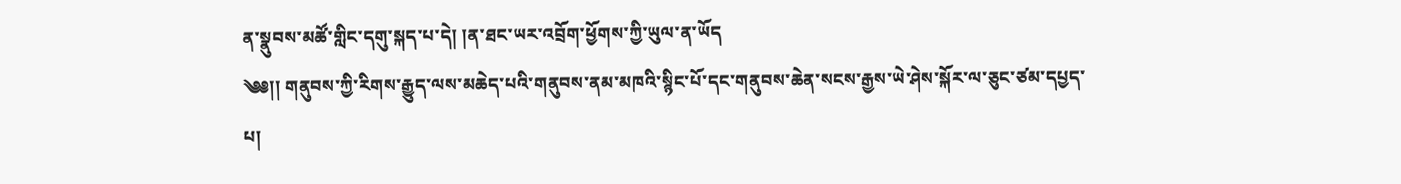ན་སྣུབས་མཚོ་གླིང་དགུ་སྐད་པ་དེ། །ན་ཐང་ཡར་འབྲོག་ཕྱོགས་ཀྱི་ཡུལ་ན་ཡོད
༄༅།། གནུབས་ཀྱི་རིགས་རྒྱུད་ལས་མཆེད་པའི་གནུབས་ནམ་མཁའི་སྙིང་པོ་དང་གནུབས་ཆེན་སངས་རྒྱས་ཡེ་ཤེས་སྐོར་ལ་ཅུང་ཙམ་དཔྱད་པ།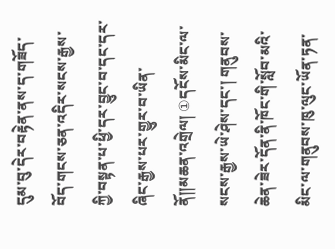དུམ་བུ་དེར་བརྟེན་ནས་ད་གཟོད་བོད་གངས་ཅན་འདིར་སངས་རྒྱས་ཀྱི་བསྟན་པ་ཕྱི་དར་བྱུང་བ་དང་དར་ཞིང་རྒྱས་པར་གྱུར་བ་ཡིན་ནོ།།མཆན་འགྲེལ། ①དངོས་མིང་ལ་སངས་རྒྱས་ཡེ་ཤེས་དང་། གནུབས་ཆེན་ཟེར་དོན་ནི་ཁོང་གི་སློབ་མའི་མིང་ལ་གནུབས་ཁུ་ལུང་ཡོན་ཏན་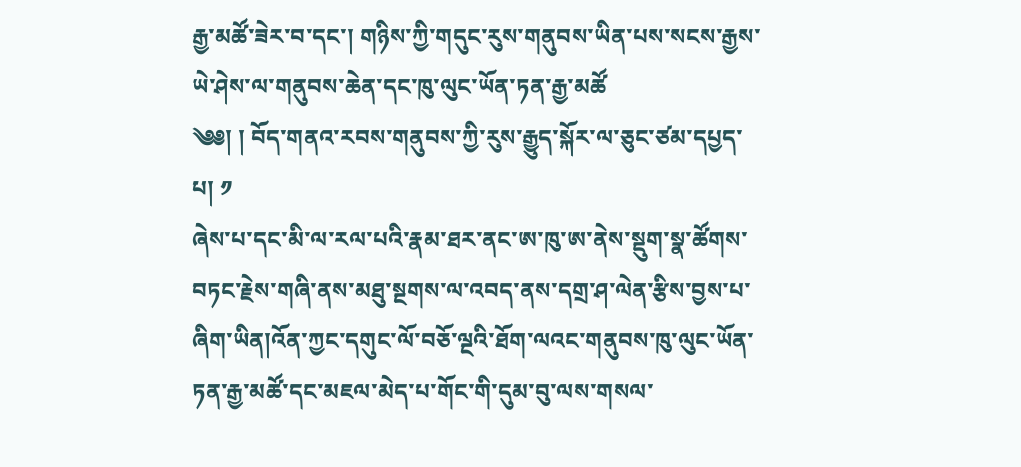རྒྱ་མཚོ་ཟེར་བ་དང་། གཉིས་ཀྱི་གདུང་རུས་གནུབས་ཡིན་པས་སངས་རྒྱས་ཡེ་ཤེས་ལ་གནུབས་ཆེན་དང་ཁུ་ལུང་ཡོན་ཏན་རྒྱ་མཚོ
༄༅། ། བོད་གནའ་རབས་གནུབས་ཀྱི་རུས་རྒྱུད་སྐོར་ལ་ཅུང་ཙམ་དཔྱད་པ། ༡
ཞེས་པ་དང་མི་ལ་རལ་པའི་རྣམ་ཐར་ནང་ཨ་ཁུ་ཨ་ནེས་སྡུག་སྣ་ཚོགས་བཏང་རྗེས་གཞི་ནས་མཐུ་སྔགས་ལ་འབད་ནས་དགྲ་ཤ་ལེན་རྩིས་བྱས་པ་ཞིག་ཡིན།འོན་ཀྱང་དགུང་ལོ་བཅོ་ལྔའི་ཐོག་ལའང་གནུབས་ཁུ་ལུང་ཡོན་ཏན་རྒྱ་མཚོ་དང་མཇལ་མེད་པ་གོང་གི་དུམ་བུ་ལས་གསལ་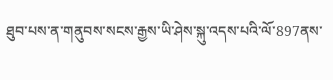ཐུབ་པས་ན་གནུབས་སངས་རྒྱས་ཡི་ཤེས་སྐུ་འདས་པའི་ལོ་897ནས་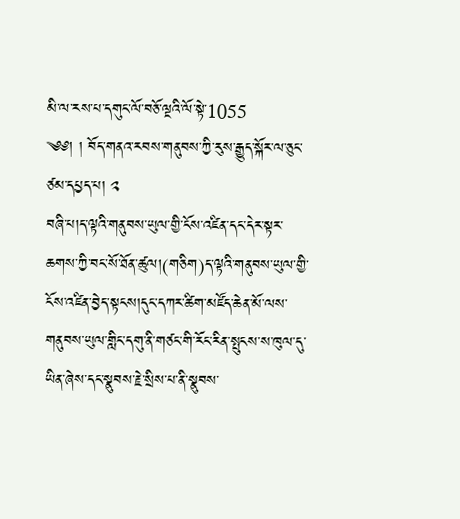མི་ལ་རས་པ་དགུང་ལོ་བཅོ་ལྔའི་ལོ་སྟེ་1055
༄༅། ། བོད་གནའ་རབས་གནུབས་ཀྱི་རུས་རྒྱུད་སྐོར་ལ་ཅུང་ཙམ་དཔྱད་པ། ༢
བཞི་པ།ད་ལྟའི་གནུབས་ཡུལ་གྱི་ངོས་འཛིན་དང་དེར་སྟར་ཆགས་ཀྱི་བང་སོ་ཐོན་ཚུལ།(གཅིག)ད་ལྟའི་གནུབས་ཡུལ་གྱི་ངོས་འཛིན་བྱེད་སྟངས།དུང་དཀར་ཚིག་མཛོད་ཆེན་མོ་ལས་གནུབས་ཡུལ་གླིང་དགུ་ནི་གཙང་གི་རོང་རིན་སྤུངས་ས་ཁུལ་དུ་ཡིན་ཞེས་དང་སྣུབས་རྗེ་སྲིས་པ་ནི་སྣུབས་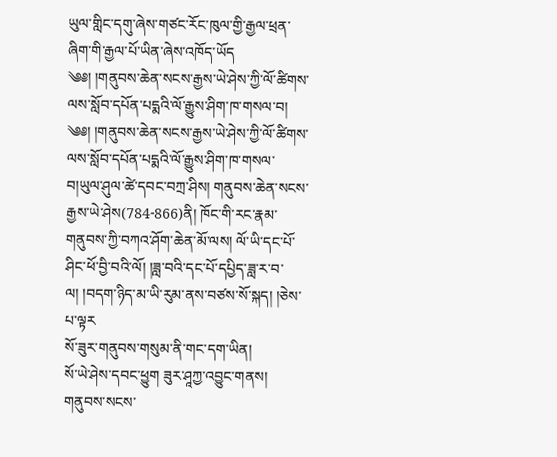ཡུལ་གླིང་དགུ་ཞེས་གཙང་རོང་ཁུལ་གྱི་རྒྱལ་ཕྲན་ཞིག་གི་རྒྱལ་པོ་ཡིན་ཞེས་འཁོད་ཡོད
༄༅། །གནུབས་ཆེན་སངས་རྒྱས་ཡེ་ཤེས་ཀྱི་ལོ་ཚིགས་ལས་སློབ་དཔོན་པདྨའི་ལོ་རྒྱུས་ཤིག་ཁ་གསལ་བ།
༄༅། །གནུབས་ཆེན་སངས་རྒྱས་ཡེ་ཤེས་ཀྱི་ལོ་ཚིགས་ལས་སློབ་དཔོན་པདྨའི་ལོ་རྒྱུས་ཤིག་ཁ་གསལ་བ།ཡུལ་ཤུལ་ཚེ་དབང་བཀྲ་ཤིས། གནུབས་ཆེན་སངས་རྒྱས་ཡེ་ཤེས(784-866)ནི། ཁོང་གི་རང་རྣམ་གནུབས་ཀྱི་བཀའ་ཤོག་ཆེན་མོ་ལས། ལོ་ཡི་དང་པོ་ཤིང་ཕོ་བྱི་བའི་ལོ། །ཟླ་བའི་དང་པོ་དཔྱིད་ཟླ་ར་བ་ལ། །བདག་ཉིད་མ་ཡི་རུམ་ནས་བཙས་སོ་སྐད། །ཅེས་པ་ལྟར
སོ་ཟུར་གནུབས་གསུམ་ནི་གང་དག་ཡིན།
སོ་ཡེ་ཤེས་དབང་ཕྱུག ཟུར་ཤཱཀྱ་འབྱུང་གནས། གནུབས་སངས་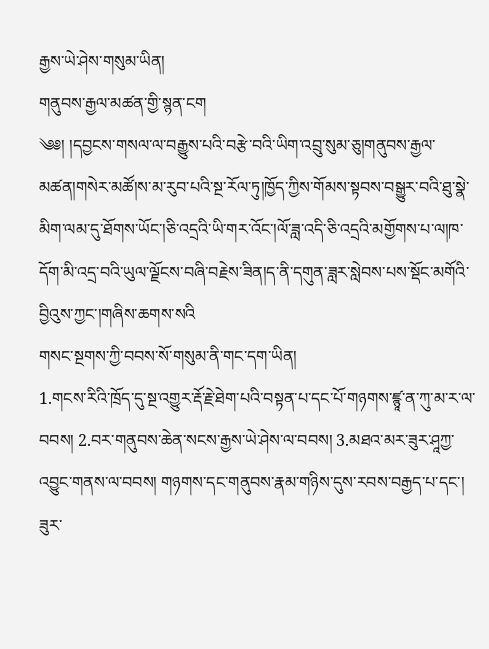རྒྱས་ཡེ་ཤེས་གསུམ་ཡིན།
གནུབས་རྒྱལ་མཚན་གྱི་སྙན་ངག
༄༅། །དབྱངས་གསལ་ལ་བརྒྱུས་པའི་བརྩེ་བའི་ཡིག་འབྲུ་སུམ་ཅུ།གནུབས་རྒྱལ་མཚན།གསེར་མཚོ།ས་མ་རུབ་པའི་སྔ་རོལ་ཏུ།ཁྱོད་ཀྱིས་གོམས་སྟབས་བསྒྱུར་བའི་ཐུ་སྣེ་མིག་ལམ་དུ་ཐོགས་ཡོང་།ཅི་འདྲའི་ཡི་གར་འོང་།ལོ་ཟླ་འདི་ཅི་འདྲའི་མགྱོགས་པ་ལ།ཁ་དོག་མི་འདྲ་བའི་ཡུལ་ལྗོངས་བཞི་བརྗེས་ཟིན།ད་ནི་དགུན་ཟླར་སླེབས་པས་སྡོང་མགོའི་བྱིའུས་ཀྱང་།གཞིས་ཆགས་སའི
གསང་སྔགས་ཀྱི་བབས་སོ་གསུམ་ནི་གང་དག་ཡིན།
1.གངས་རིའི་ཁྲོད་དུ་སྔ་འགྱུར་རྡོ་རྗེ་ཐེག་པའི་བསྟན་པ་དང་པོ་གཉགས་ཛྙཱ་ན་ཀུ་མ་ར་ལ་བབས། 2.བར་གནུབས་ཆེན་སངས་རྒྱས་ཡེ་ཤེས་ལ་བབས། 3.མཐའ་མར་ཟུར་ཤཱཀྱ་འབྱུང་གནས་ལ་བབས། གཉགས་དང་གནུབས་རྣམ་གཉིས་དུས་རབས་བརྒྱད་པ་དང་། ཟུར་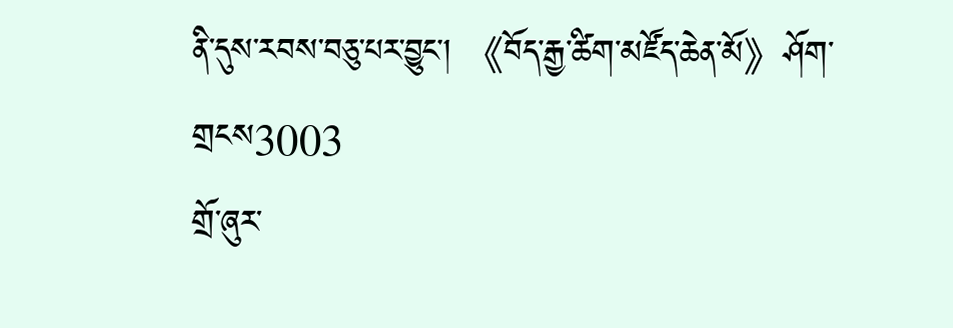ནི་དུས་རབས་བཅུ་པར་བྱུང་། 《བོད་རྒྱ་ཚིག་མཛོད་ཆེན་མོ》ཤོག་གྲངས3003
གྲོ་ཞུར་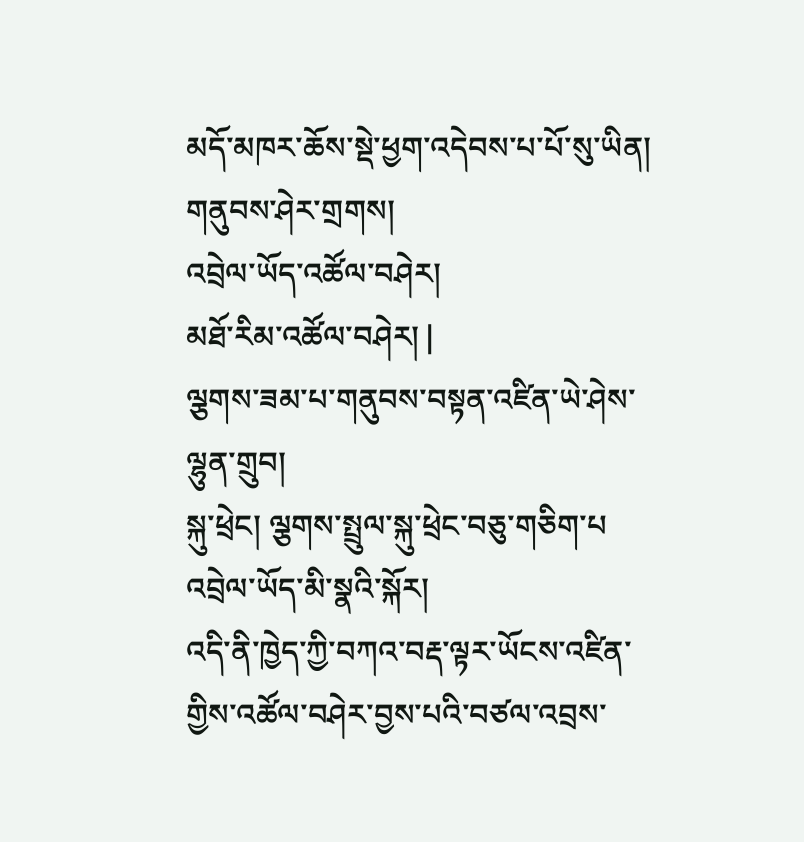མདོ་མཁར་ཆོས་སྡེ་ཕྱག་འདེབས་པ་པོ་སུ་ཡིན།
གནུབས་ཤེར་གྲགས།
འབྲེལ་ཡོད་འཚོལ་བཤེར།
མཐོ་རིམ་འཚོལ་བཤེར། |
ལྕགས་ཟམ་པ་གནུབས་བསྟན་འཛིན་ཡེ་ཤེས་ལྷུན་གྲུབ།
སྐུ་ཕྲེང། ལྕགས་སྤྲུལ་སྐུ་ཕྲེང་བཅུ་གཅིག་པ
འབྲེལ་ཡོད་མི་སྣའི་སྐོར།
འདི་ནི་ཁྱེད་ཀྱི་བཀའ་བརྡ་ལྟར་ཡོངས་འཛིན་གྱིས་འཚོལ་བཤེར་བྱས་པའི་བཙལ་འབྲས་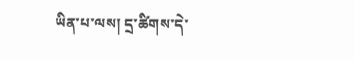ཡིན་པ་ལས། དྲ་ཚིགས་དེ་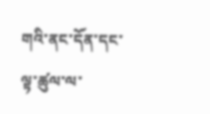གའི་ནང་དོན་དང་ལྟ་ཚུལ་ལ་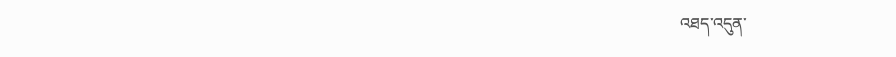འཐད་འདུན་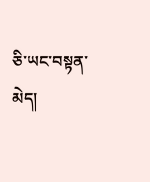ཅི་ཡང་བསྟན་མེད།